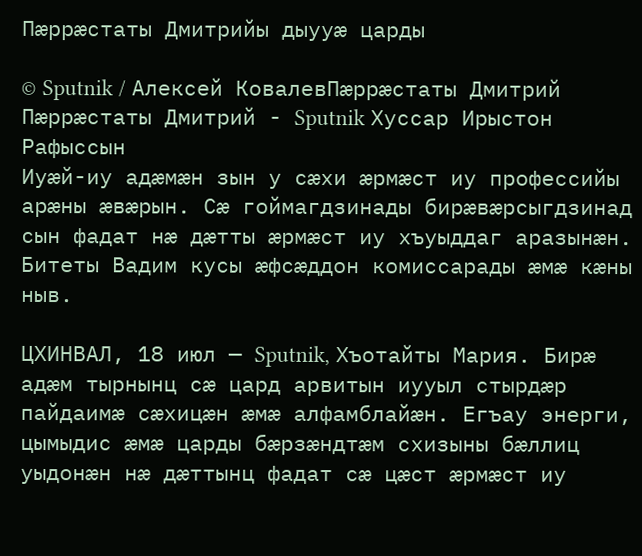Пӕррӕстаты Дмитрийы дыууӕ царды

© Sputnik / Алексей КовалевПӕррӕстаты Дмитрий
Пӕррӕстаты Дмитрий - Sputnik Хуссар Ирыстон
Рафыссын
Иуӕй-иу адӕмӕн зын у сӕхи ӕрмӕст иу профессийы арӕны ӕвӕрын. Сӕ гоймагдзинады бирӕвӕрсыгдзинад сын фадат нӕ дӕтты ӕрмӕст иу хъуыддаг аразынӕн. Битеты Вадим кусы ӕфсӕддон комиссарады ӕмӕ кӕны ныв.

ЦХИНВАЛ, 18 июл — Sputnik, Хъотайты Мария. Бирӕ адӕм тырнынц сӕ цард арвитын иууыл стырдӕр пайдаимӕ сӕхицӕн ӕмӕ алфамблайӕн. Егъау энерги, цымыдис ӕмӕ царды бӕрзӕндтӕм схизыны бӕллиц уыдонӕн нӕ дӕттынц фадат сӕ цӕст ӕрмӕст иу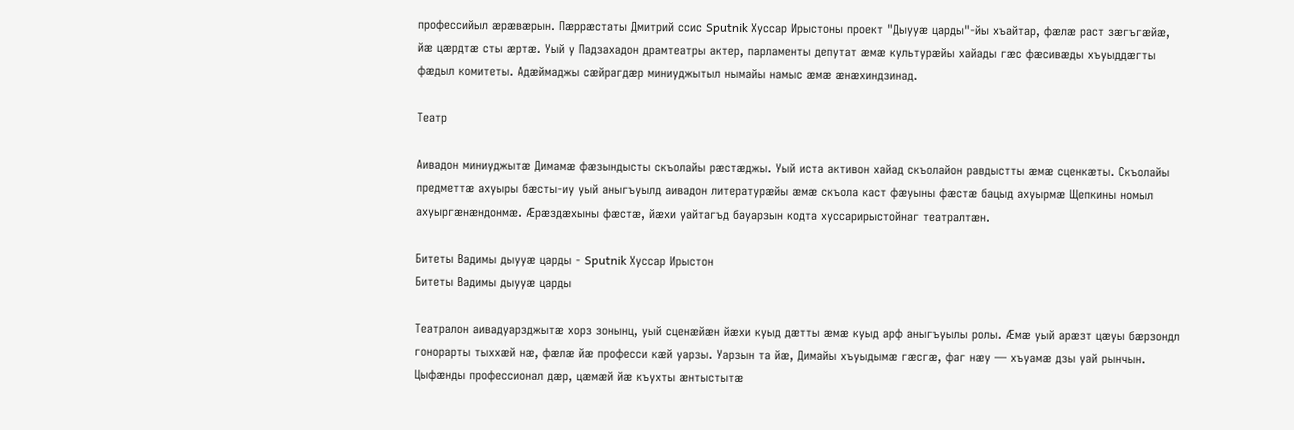профессийыл ӕрӕвӕрын. Пӕррӕстаты Дмитрий ссис Sputnik Хуссар Ирыстоны проект "Дыууӕ царды"-йы хъайтар, фӕлӕ раст зӕгъгӕйӕ, йӕ цӕрдтӕ сты ӕртӕ. Уый у Падзахадон драмтеатры актер, парламенты депутат ӕмӕ культурӕйы хайады гӕс фӕсивӕды хъуыддӕгты фӕдыл комитеты. Адӕймаджы сӕйрагдӕр миниуджытыл нымайы намыс ӕмӕ æнæхиндзинад.

Театр

Аивадон миниуджытӕ Димамӕ фӕзындысты скъолайы рӕстӕджы. Уый иста активон хайад скъолайон равдыстты ӕмӕ сценкӕты. Скъолайы предметтӕ ахуыры бӕсты-иу уый аныгъуылд аивадон литературӕйы ӕмӕ скъола каст фӕуыны фӕстӕ бацыд ахуырмӕ Щепкины номыл ахуыргӕнӕндонмӕ. Ӕрӕздӕхыны фӕстӕ, йӕхи уайтагъд бауарзын кодта хуссарирыстойнаг театралтӕн.

Битеты Вадимы дыууӕ царды - Sputnik Хуссар Ирыстон
Битеты Вадимы дыууӕ царды

Театралон аивадуарзджытӕ хорз зонынц, уый сценӕйӕн йӕхи куыд дӕтты ӕмӕ куыд арф аныгъуылы ролы. Ӕмӕ уый арӕзт цӕуы бӕрзондл гонорарты тыххӕй нӕ, фӕлӕ йӕ професси кӕй уарзы. Уарзын та йӕ, Димайы хъуыдымӕ гӕсгӕ, фаг нӕу — хъуамӕ дзы уай рынчын. Цыфӕнды профессионал дӕр, цӕмӕй йӕ къухты ӕнтыстытӕ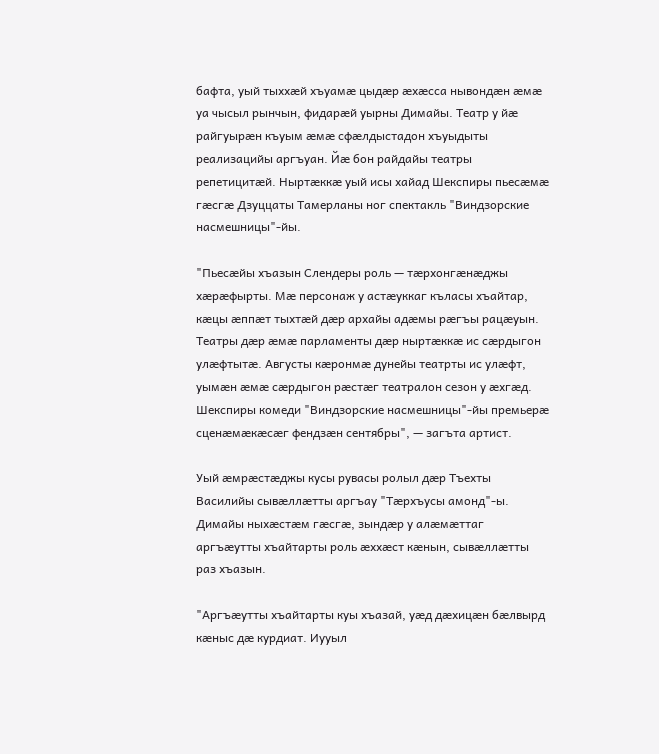бафта, уый тыххӕй хъуамӕ цыдӕр ӕхӕсса нывондӕн ӕмӕ уа чысыл рынчын, фидарӕй уырны Димайы. Театр у йӕ райгуырӕн къуым ӕмӕ сфӕлдыстадон хъуыдыты реализацийы аргъуан. Йӕ бон райдайы театры репетицитӕй. Ныртӕккӕ уый исы хайад Шекспиры пьесӕмӕ гӕсгӕ Дзуццаты Тамерланы ног спектакль "Виндзорские насмешницы"-йы.

"Пьесӕйы хъазын Слендеры роль — тӕрхонгӕнӕджы хӕрӕфырты. Мӕ персонаж у астӕуккаг къласы хъайтар, кӕцы ӕппӕт тыхтӕй дӕр архайы адӕмы рӕгъы рацӕуын. Театры дӕр ӕмӕ парламенты дӕр ныртӕккӕ ис сӕрдыгон улӕфтытӕ. Августы кӕронмӕ дунейы театрты ис улӕфт, уымӕн ӕмӕ сӕрдыгон рӕстӕг театралон сезон у ӕхгӕд. Шекспиры комеди "Виндзорские насмешницы"-йы премьерӕ сценӕмӕкӕсӕг фендзӕн сентябры", — загъта артист.

Уый ӕмрӕстӕджы кусы рувасы ролыл дӕр Тъехты Василийы сывӕллӕтты аргъау "Тӕрхъусы амонд"-ы. Димайы ныхӕстӕм гӕсгӕ, зындӕр у алӕмӕттаг аргъӕутты хъайтарты роль ӕххӕст кӕнын, сывӕллӕтты раз хъазын.

"Аргъӕутты хъайтарты куы хъазай, уӕд дӕхицӕн бӕлвырд кӕныс дӕ курдиат. Иууыл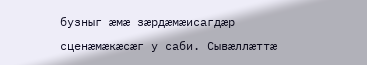бузныг ӕмӕ зӕрдӕмӕисагдӕр сценӕмӕкӕсӕг у саби. Сывӕллӕттӕ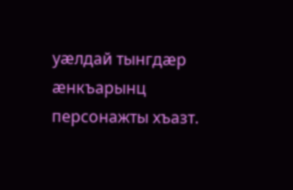уӕлдай тынгдӕр ӕнкъарынц персонажты хъазт.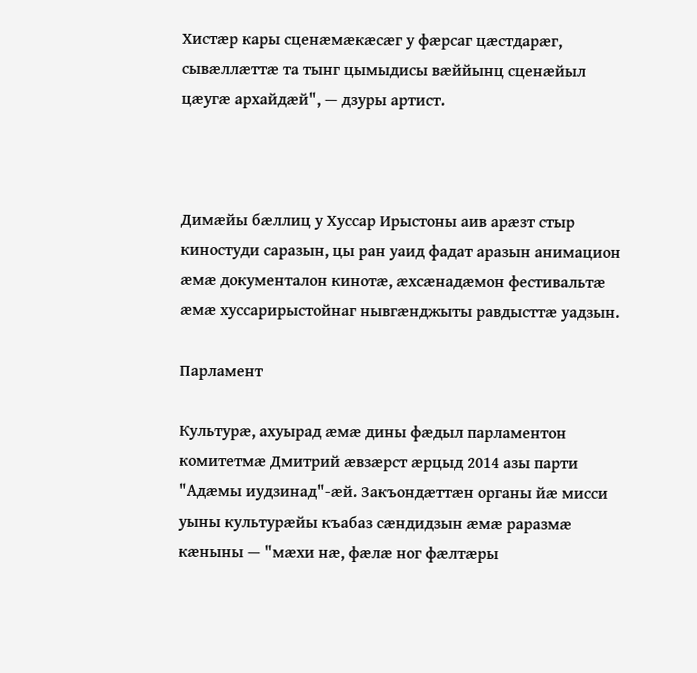Хистӕр кары сценӕмӕкӕсӕг у фӕрсаг цӕстдарӕг, сывӕллӕттӕ та тынг цымыдисы вӕййынц сценӕйыл цӕугӕ архайдӕй", — дзуры артист.



Димӕйы бӕллиц у Хуссар Ирыстоны аив арӕзт стыр киностуди саразын, цы ран уаид фадат аразын анимацион ӕмӕ документалон кинотӕ, ӕхсӕнадӕмон фестивальтӕ ӕмӕ хуссарирыстойнаг нывгӕнджыты равдысттӕ уадзын.

Парламент

Культурӕ, ахуырад ӕмӕ дины фӕдыл парламентон комитетмӕ Дмитрий ӕвзӕрст ӕрцыд 2014 азы парти "Адӕмы иудзинад"-ӕй. Закъондӕттӕн органы йӕ мисси уыны культурӕйы къабаз сӕндидзын ӕмӕ раразмӕ кӕныны — "мӕхи нӕ, фӕлӕ ног фӕлтӕры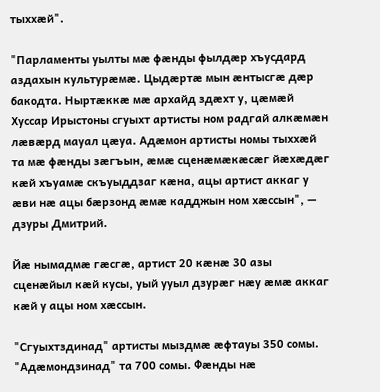тыххӕй".

"Парламенты уылты мӕ фӕнды фылдӕр хъусдард аздахын культурӕмӕ. Цыдӕртӕ мын ӕнтысгӕ дӕр бакодта. Ныртӕккӕ мӕ архайд здӕхт у, цӕмӕй Хуссар Ирыстоны сгуыхт артисты ном радгай алкӕмӕн лӕвӕрд мауал цӕуа. Адӕмон артисты номы тыххӕй та мӕ фӕнды зӕгъын, ӕмӕ сценӕмӕкӕсӕг йӕхӕдӕг кӕй хъуамӕ скъуыддзаг кӕна, ацы артист аккаг у ӕви нӕ ацы бӕрзонд ӕмӕ кадджын ном хӕссын", — дзуры Дмитрий.

Йӕ нымадмӕ гӕсгӕ, артист 20 кӕнӕ 30 азы сценӕйыл кӕй кусы, уый ууыл дзурӕг нӕу ӕмӕ аккаг кӕй у ацы ном хӕссын.

"Сгуыхтздинад" артисты мыздмӕ ӕфтауы 350 сомы. "Адӕмондзинад" та 700 сомы. Фӕнды нӕ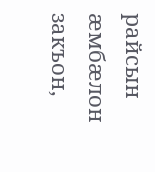райсын ӕмбӕлон закъон,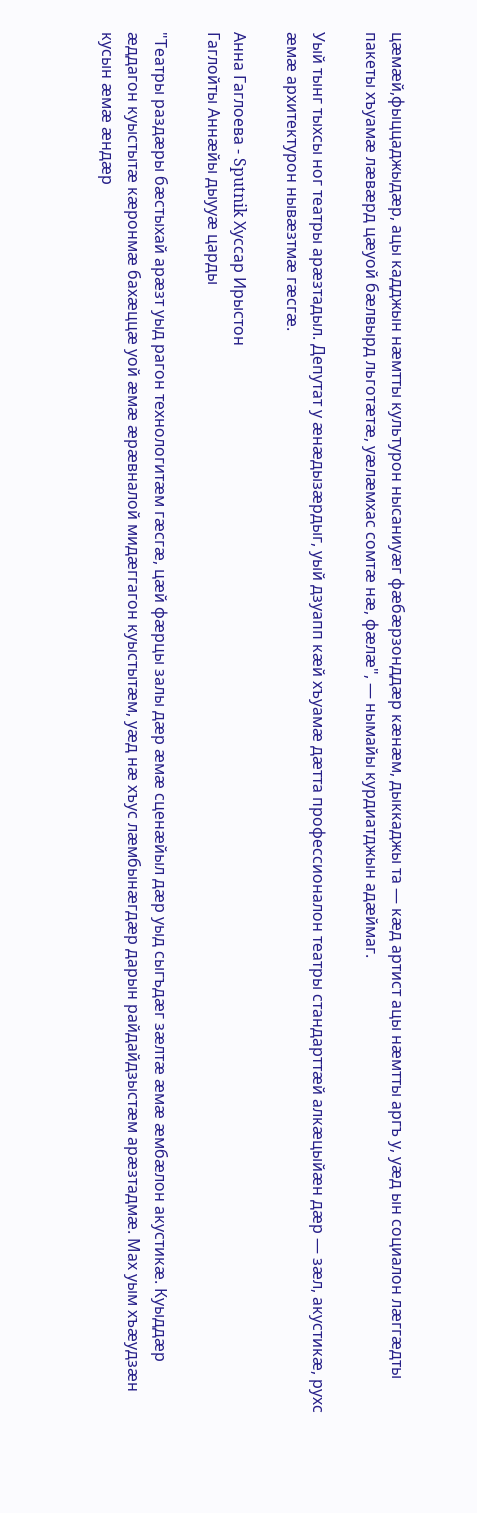цӕмӕй,фыццаджыдӕр, ацы кадджын нӕмтты культурон нысаниуӕг фӕбӕрзонддӕр кӕнӕм, дыккаджы та — кӕд артист ацы нӕмтты аргъ у, уӕд ын социалон лӕггӕдты пакеты хъуамӕ лӕвӕрд цӕуой бӕлвырд льготӕтӕ, уӕлӕмхас сомтӕ нӕ, фӕлӕ", — нымайы курдиатджын адӕймаг.

Уый тынг тыхсы ног театры арӕзтадыл. Депутат у ӕнӕдызӕрдыг, уый дзуапп кӕй хъуамӕ дӕтта профессионалон театры стандарттӕй алкӕцыйӕн дӕр — зӕл, акустикӕ, рухс ӕмӕ архитектурон нывӕзтмӕ гӕсгӕ.

Анна Гаглоева - Sputnik Хуссар Ирыстон
Гаглойты Аннӕйы дыууӕ царды

"Театры раздӕры бӕстыхай арӕзт уыд рагон технологитӕм гӕсгӕ, цӕй фӕрцы залы дӕр ӕмӕ сценӕйыл дӕр уыд сыгъдӕг зӕлтӕ ӕмӕ ӕмбӕлон акустикӕ. Куыддӕр ӕддагон куыстытӕ кӕронмӕ бахӕццӕ уой ӕмӕ ӕрӕвналой мидӕггагон куыстытӕм, уӕд нӕ хъус лӕмбынӕгдӕр дарын райдайдзыстӕм арӕзтадмӕ. Мах уым хъӕудзӕн кусын ӕмӕ ӕндӕр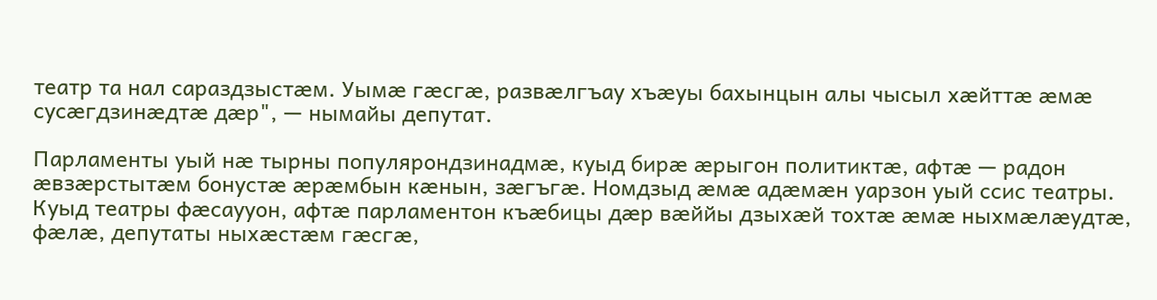театр та нал сараздзыстӕм. Уымӕ гӕсгӕ, развӕлгъау хъӕуы бахынцын алы чысыл хӕйттӕ ӕмӕ сусӕгдзинӕдтӕ дӕр", — нымайы депутат.

Парламенты уый нӕ тырны популярондзинадмӕ, куыд бирӕ ӕрыгон политиктӕ, афтӕ — радон ӕвзӕрстытӕм бонустӕ ӕрӕмбын кӕнын, зӕгъгӕ. Номдзыд ӕмӕ адӕмӕн уарзон уый ссис театры. Куыд театры фӕсаууон, афтӕ парламентон къӕбицы дӕр вӕййы дзыхӕй тохтӕ ӕмӕ ныхмӕлӕудтӕ, фӕлӕ, депутаты ныхӕстӕм гӕсгӕ,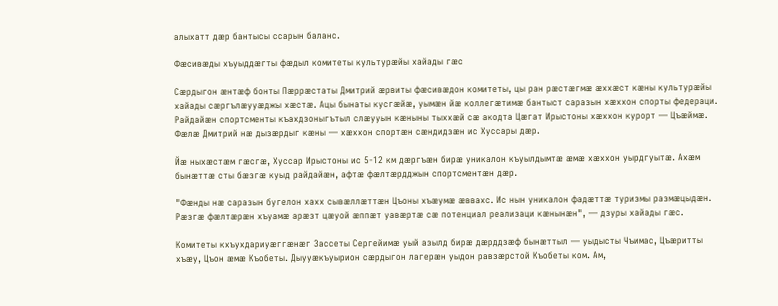алыхатт дӕр бантысы ссарын баланс.

Фӕсивӕды хъуыддӕгты фӕдыл комитеты культурӕйы хайады гӕс

Сӕрдыгон ӕнтӕф бонты Пӕррӕстаты Дмитрий ӕрвиты фӕсивӕдон комитеты, цы ран рӕстӕгмӕ ӕххӕст кӕны культурӕйы хайады сӕргълӕууӕджы хӕстӕ. Ацы бынаты кусгӕйӕ, уымӕн йӕ коллегӕтимӕ бантыст саразын хӕххон спорты федераци. Райдайӕн спортсменты къахдзоныгътыл слӕууын кӕныны тыххӕй сӕ акодта Цӕгат Ирыстоны хӕххон курорт — Цъӕймӕ. Фӕлӕ Дмитрий нӕ дызӕрдыг кӕны — хӕххон спортӕн сӕндидзӕн ис Хуссары дӕр.

Йӕ ныхӕстӕм гӕсгӕ, Хуссар Ирыстоны ис 5-12 км дӕргъӕн бирӕ уникалон къуылдымтӕ ӕмӕ хӕххон уырдгуытӕ. Ахӕм бынӕттӕ сты бӕзгӕ куыд райдайӕн, афтӕ фӕлтӕрдджын спортсментӕн дӕр.

"Фӕнды нӕ саразын бугелон хахх сывӕллӕттӕн Цъоны хъӕумӕ ӕввахс. Ис нын уникалон фадӕттӕ туризмы размӕцыдӕн. Рӕзгӕ фӕлтӕрӕн хъуамӕ арӕзт цӕуой ӕппӕт уавӕртӕ сӕ потенциал реализаци кӕнынӕн", — дзуры хайады гӕс.

Комитеты кхъухдариуӕггӕнӕг Зассеты Сергейимӕ уый азылд бирӕ дӕрддзӕф бынӕттыл — уыдысты Чъимас, Цъӕритты хъӕу, Цъон ӕмӕ Къобеты. Дыууӕкъуырион сӕрдыгон лагерӕн уыдон равзӕрстой Къобеты ком. Ам,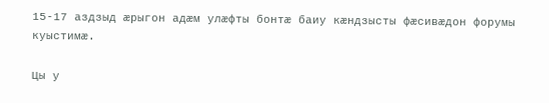15-17 аздзыд ӕрыгон адӕм улӕфты бонтӕ баиу кӕндзысты фӕсивӕдон форумы куыстимӕ.

Цы у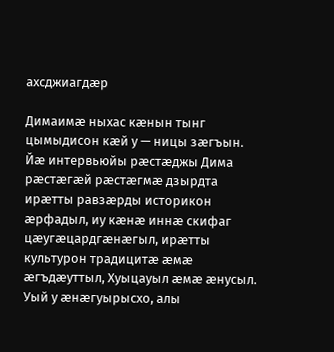ахсджиагдӕр

Димаимӕ ныхас кӕнын тынг цымыдисон кӕй у — ницы зӕгъын. Йӕ интервьюйы рӕстӕджы Дима рӕстӕгӕй рӕстӕгмӕ дзырдта ирӕтты равзӕрды историкон ӕрфадыл, иу кӕнӕ иннӕ скифаг цæугæцардгæнæгыл, ирӕтты культурон традицитӕ ӕмӕ ӕгъдӕуттыл, Хуыцауыл ӕмӕ ӕнусыл. Уый у ӕнӕгуырысхо, алы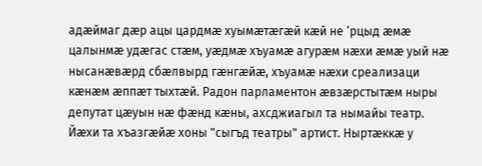адӕймаг дӕр ацы цардмӕ хуымӕтӕгӕй кӕй не ‘рцыд ӕмӕ цалынмӕ удӕгас стӕм, уӕдмӕ хъуамӕ агурӕм нӕхи ӕмӕ уый нӕ нысанӕвӕрд сбӕлвырд гӕнгӕйӕ, хъуамӕ нӕхи среализаци кӕнӕм ӕппӕт тыхтӕй. Радон парламентон ӕвзӕрстытӕм ныры депутат цӕуын нӕ фӕнд кӕны, ахсджиагыл та нымайы театр. Йӕхи та хъазгӕйӕ хоны "сыгъд театры" артист. Ныртӕккӕ у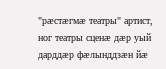"рӕстӕгмӕ театры" артист, ног театры сценӕ дӕр уый дарддӕр фӕлынддзӕн йӕ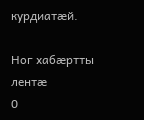курдиатӕй.

Ног хабӕртты лентӕ
0